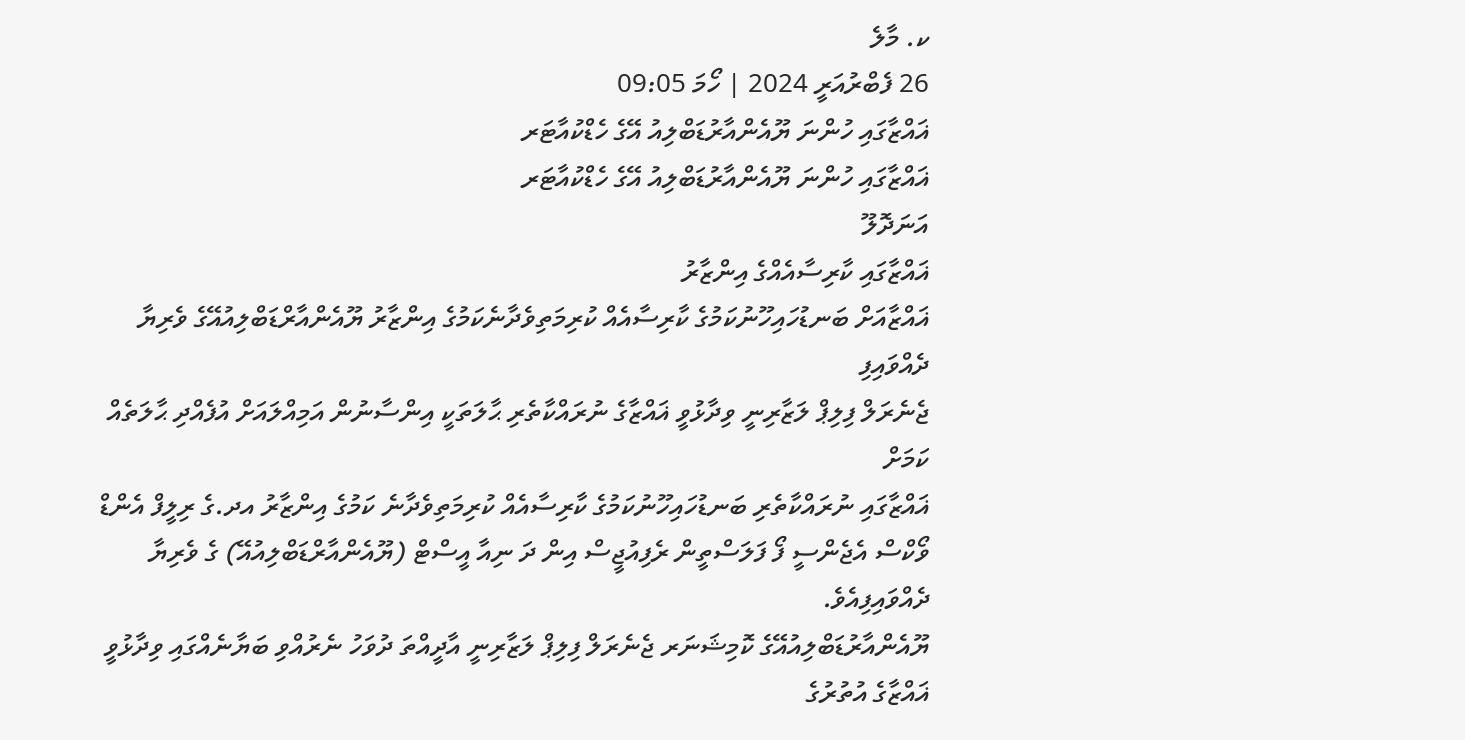ކ. މާލެ
26 ފެބްރުއަރީ 2024 | ހޯމަ 09:05
ޣައްޒާގައި ހުންނަ ޔޫއެންއާރުޑަބްލިއު އޭގެ ހެޑްކުއާޓަރ
ޣައްޒާގައި ހުންނަ ޔޫއެންއާރުޑަބްލިއު އޭގެ ހެޑްކުއާޓަރ
އަނަދޮލޫ
ޣައްޒާގައި ކާރިސާއެއްގެ އިންޒާރު
ޣައްޒާއަށް ބަނޑުހައިހޫނުކަމުގެ ކާރިސާއެއް ކުރިމަތިވެދާނެކަމުގެ އިންޒާރު ޔޫއެންއާރްޑަބްލިއުއޭގެ ވެރިޔާ ދެއްވައިފި
ޖެނެރަލް ފިލިޕް ލަޒާރިނީ ވިދާޅުވީ ޣައްޒާގެ ނުރައްކާތެރި ޙާލަތަކީ އިންސާނުން އަމިއްލައަށް އުފެއްދި ޙާލަތެއް ކަމަށް
ޣައްޒާގައި ނުރައްކާތެރި ބަނޑުހައިހޫނުކަމުގެ ކާރިސާއެއް ކުރިމަތިވެދާނެ ކަމުގެ އިންޒާރު އދ.ގެ ރިލީފް އެންޑް ވޯކްސް އެޖެންސީ ފޯ ފަލަސްތީން ރެފިއުޖީސް އިން ދަ ނިއާ އީސްޓް (ޔޫއެންއާރްޑަބްލިއުއޭ) ގެ ވެރިޔާ ދެއްވައިފިއެވެ.
ޔޫއެންއާރުޑަބްލިއުއޭގެ ކޮމިޝަނަރ ޖެނެރަލް ފިލިޕް ލަޒާރިނީ އާދީއްތަ ދުވަހު ނެރުއްވި ބަޔާނެއްގައި ވިދާޅުވީ ޣައްޒާގެ އުތުރުގެ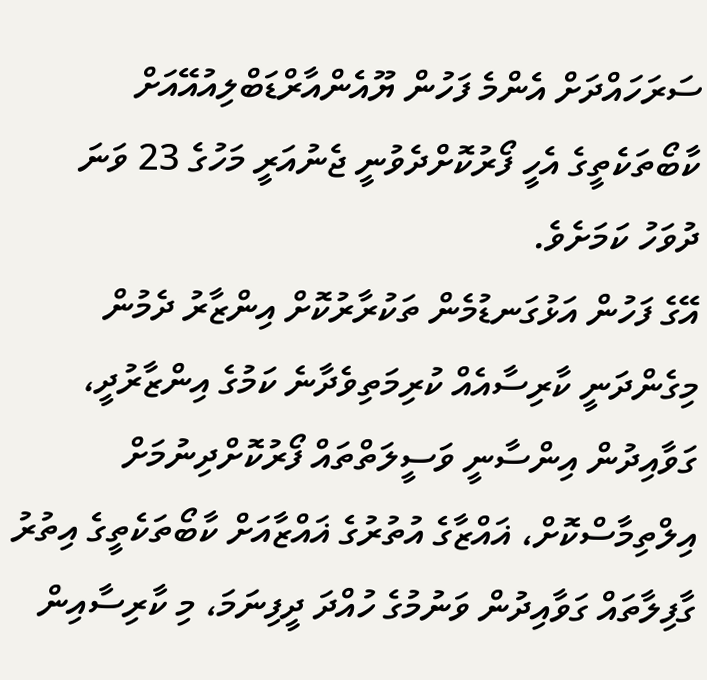ސަރަހައްދަށް އެންމެ ފަހުން ޔޫއެންއާރްޑަބްލިއުއޭއަށް ކާބޯތަކެތީގެ އެހީ ފޯރުކޮށްދެވުނީ ޖެނުއަރީ މަހުގެ 23 ވަނަ ދުވަހު ކަމަށެވެ.
އޭގެ ފަހުން އަޅުގަނޑުމެން ތަކުރާރުކޮށް އިންޒާރު ދެމުން މިގެންދަނީ ކާރިސާއެއް ކުރިމަތިވެދާނެ ކަމުގެ އިންޒާރުދީ، ގަވާއިދުން އިންސާނީ ވަސީލަތްތައް ފޯރުކޮށްދިނުމަށް އިލްތިމާސްކޮށް، ޣައްޒާގެ އުތުރުގެ ޣައްޒާއަށް ކާބޯތަކެތީގެ އިތުރު ގާފިލާތައް ގަވާއިދުން ވަނުމުގެ ހުއްދަ ދީފިނަމަ، މި ކާރިސާއިން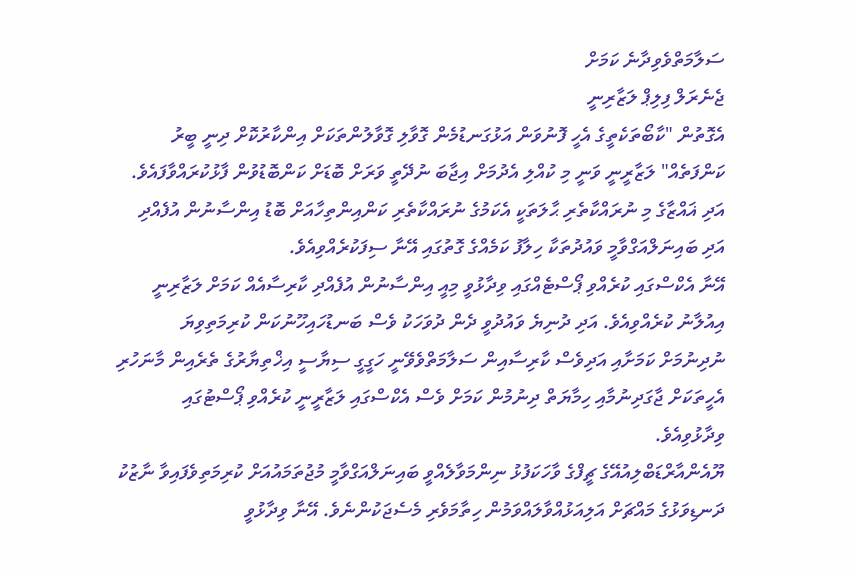ސަލާމަތްވެވިދާނެ ކަމަށް
ޖެނެރަލް ފިލިޕް ލަޒާރިނީ
އެގޮތުން "ކާބޯތަކެތީގެ އެހީ ފޮނުވަން އަޅުގަނޑުމެން ގޮވާލި ގޮވާލުންތަކަށް އިންކާރުކޮށް ދިނީ ބީރު ކަންފަތެއް" ލަޒާރީނީ ވަނީ މި ކުއްލި އެދުމަށް އިޖާބަ ނުދޭތީ ވަރަށް ބޮޑަށް ކަންބޮޑުވުން ފާޅުކުރައްވާފައެވެ. އަދި ޣައްޒާގެ މި ނުރައްކާތެރި ޙާލަތަކީ އެކަމުގެ ނުރައްކާތެރި ކަންއިންތިހާއަށް ބޮޑު އިންސާނުން އުފެއްދި އަދި ބައިނަލްއަގްވާމީ ވައުދުތަކާ ހިލާފު ކަމެއްގެ ގޮތުގައި އޭނާ ސިފަކުރެއްވިއެވެ.
އޭނާ އެކްސްގައި ކުރެއްވި ޕޯސްޓެއްގައި ވިދާޅުވީ މިއީ އިންސާނުން އުފެއްދި ކާރިސާއެއް ކަމަށް ލަޒާރިނީ އިއުލާނު ކުރެއްވިއެވެ. އަދި ދުނިޔެ ވައުދުވީ ދެން ދުވަހަކު ވެސް ބަނޑުހައިހޫނުކަން ކުރިމަތިވިޔަ ނުދިނުމަށް ކަމަށާއި އަދިވެސް ކާރިސާއިން ސަލާމަތްވެވޭނީ ހަގީގީ ސިޔާސީ އިޚްތިޔާރުގެ ތެރެއިން މާނަހުރި އެހީތަކަށް ޖާގަދިނުމާއި ހިމާޔަތް ދިނުމުން ކަމަށް ވެސް އެކްސްގައި ލަޒާރީނީ ކުރެއްވި ޕޯސްޓުގައި ވިދާޅުވިއެވެ.
ޔޫއެންއާރްޑަބްލިއުއޭގެ ޗީފްގެ ވާހަކަފުޅު ނިންމަވާލެއްވީ ބައިނަލްއަގްވާމީ މުޖުތަމައުއަށް ކުރިމަތިވެފައިވާ ނާޒުކު ދަނޑިވަޅުގެ މައްޗަށް އަލިއަޅުއްވާލައްވަމުން ހިތާމަވެރި މެސެޖަކުންނެވެ. އޭނާ ވިދާޅުވީ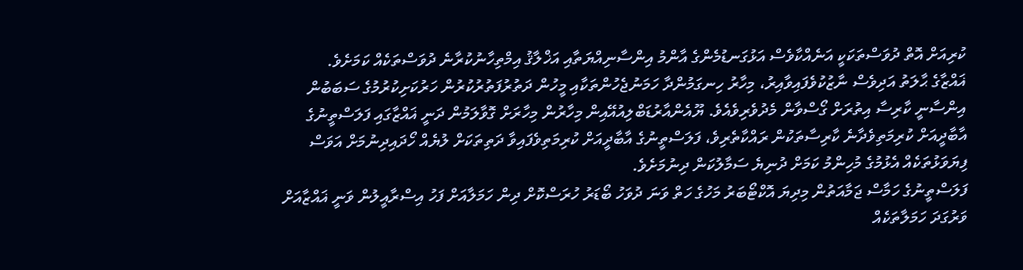ކުރިއަށް އޮތް ދުވަސްތަކަކީ އަނެއްކާވެސް އަޅުގަނޑުމެންގެ އާންމު އިންސާނިއްޔަތާއި އަޚްލާޤު އިމްތިހާނުކުރާނެ ދުވަސްތަކެއް ކަމަށެވެ.
ޣައްޒާގެ ޙާލަތު އަދިވެސް ނާޒުކުވެފައިވާއިރު، މިހާރު ހިނގަމުންދާ ހަމަނުޖެހުންތަކާއި މީހުން ދަތުރުފަތުރުކުރުން ހަރުކަށިކުރުމުގެ ސަބަބުން އިންސާނީ ކާރިސާ އިތުރަށް ގޯސްވާން މެދުވެރިވެއެވެ. ޔޫއެންއާރުޑަބްލިއުއޭއިން މިހާރުން މިހާރަށް ގޮވާލަމުން ދަނީ ޣައްޒާގައި ފަލަސްތީނުގެ އާބާދީއަށް ކުރިމަތިވެދާނެ ކާރިސާތަކުން ރައްކާތެރިވެ، ފަލަސްތީނުގެ އާބާދީއަށް ކުރިމަތިވެފައިވާ ދަތިތަކަށް ލުޔެއް ހޯދައިދިނުމަށް އަވަސް ފިޔަވަޅުތަކެއް އެޅުމުގެ މުހިންމު ކަމަށް ދުނިޔެ ސަމާލުކަން ދިނުމަށެވެ.
ފަލަސްތީނުގެ ހަމާސް ޖަމާއަތުން މިދިޔަ އޮކްޓޯބަރު މަހުގެ ހަތް ވަނަ ދުވަހު ބޯޑަރު ހުރަސްކޮށް ދިން ހަމަލާއަށް ފަހު އިސްރާއީލުން ވަނީ ޣައްޒާއަށް ވަރުގަދަ ހަމަލާތަކެއް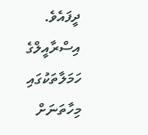ދީފައެވެ. އިސްރާއީލްގެ ހަމަލާތަކުގައި މިހާތަނަށް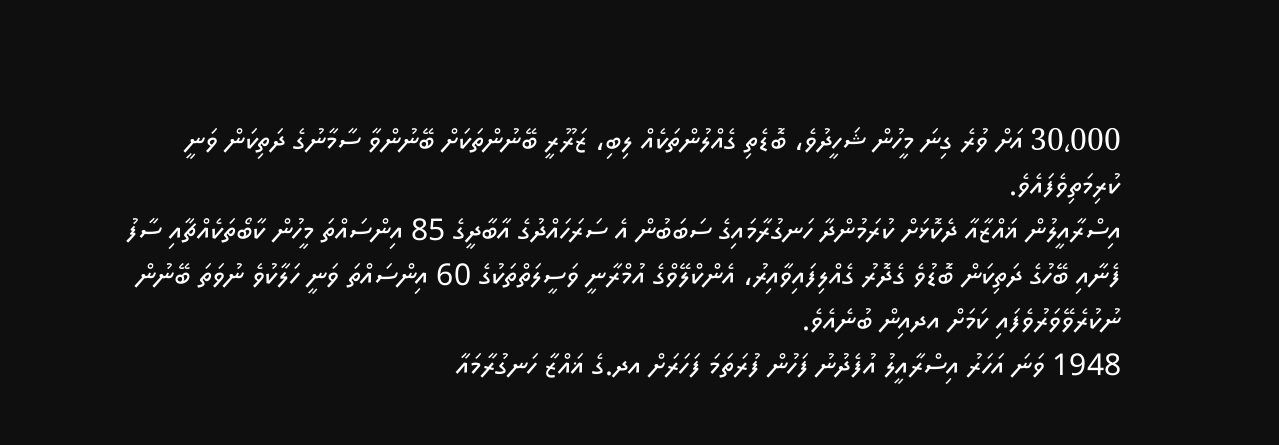30،000 އަށް ވުރެ ގިނަ މީހުން ޝަހީދުވެ، ބޮޑެތި ގެއްލުންތަކެއް ލިބި، ޒަރޫރީ ބޭނުންތަކަށް ބޭނުންވާ ސާމާނުގެ ދަތިކަން ވަނީ ކުރިމަތިވެފައެވެ.
އިސްރާއީލުން ޣައްޒާއާ ދެކޮޅަށް ކުރަމުންދާ ހަނގުރާމައިގެ ސަބަބުން އެ ސަރަހައްދުގެ އާބާދީގެ 85 އިންސައްތަ މީހުން ކާބޯތަކެއްޗާއި ސާފު ފެނާއި ބޭހުގެ ދަތިކަން ބޮޑުވެ ގެދޮރު ގެއްލިފައިވާއިރު، އެންކްލޭވްގެ އުމްރާނީ ވަސީލަތްތަކުގެ 60 އިންސައްތަ ވަނީ ހަލާކުވެ ނުވަތަ ބޭނުން ނުކުރެވޭވަރުވެފައި ކަމަށް އދއިން ބުނެއެވެ.
1948 ވަނަ އަހަރު އިސްރާއީލު އުފެދުނު ފަހުން ފުރަތަމަ ފަހަރަށް އދ.ގެ ޣައްޒާ ހަނގުރާމައާ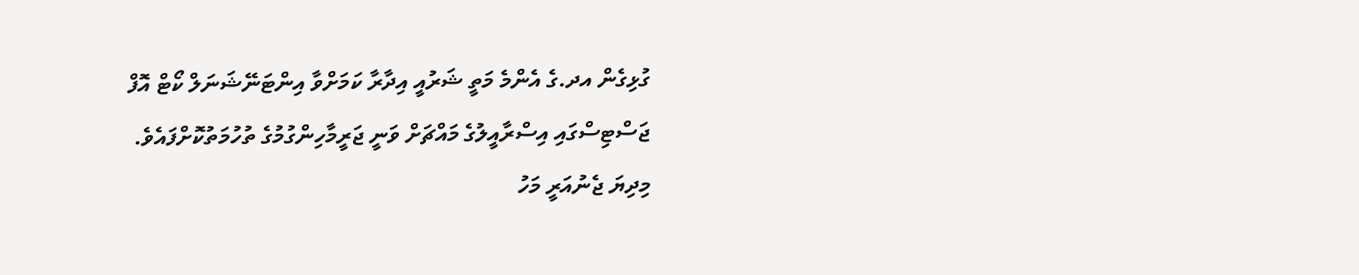ގުޅިގެން އދ.ގެ އެންމެ މަތީ ޝަރުއީ އިދާރާ ކަމަށްވާ އިންޓަނޭޝަނަލް ކޯޓް އޮފް ޖަސްޓިސްގައި އިސްރާއީލުގެ މައްޗަށް ވަނީ ޖަރީމާހިންގުމުގެ ތުހުމަތުކޮށްފައެވެ.
މިދިޔަ ޖެނުއަރީ މަހު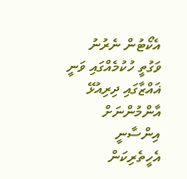އެކޯޓުން ނެރުނު ވަގުތީ ހުކުމެއްގައި ވަނީ ޣައްޒާގައި ދިރިއުޅޭ އާންމުންނަށް އިންސާނީ އެހީތެރިކަން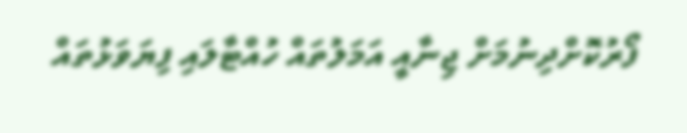ފޯރުކޮށްދިނުމަށް ޖިނާއީ އަމަލުތައް ހުއްޓާލައި ފިޔަވަޅުތައް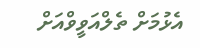އެޅުމަށް ތެލްއަވީވްއަށް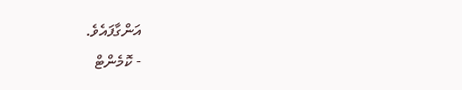އަންގާފައެވެ.
- ކޮމެންޓް